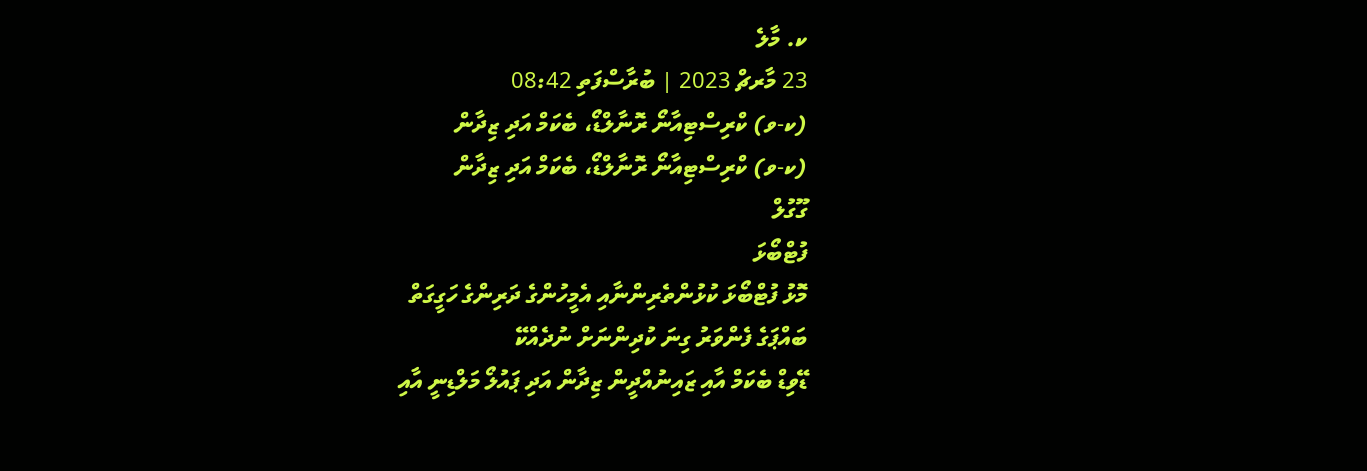ކ. މާލެ
23 މާރޗް 2023 | ބުރާސްފަތި 08:42
(ކ-ވ) ކްރިސްޓިއާނޯ ރޮނާލްޑޯ، ބެކަމް އަދި ޒިދާން
(ކ-ވ) ކްރިސްޓިއާނޯ ރޮނާލްޑޯ، ބެކަމް އަދި ޒިދާން
ގޫގުލް
ފުޓްބޯޅަ
މޮޅު ފުޓްބޯޅަ ކުޅުންތެރިންނާއި އެމީހުންގެ ދަރިންގެ ހަގީގަތް
ބައްޕަގެ ފެންވަރު ގިނަ ކުދިންނަށް ނުދެއްކޭ
ޑޭވިޑް ބެކަމް އާއި ޒައިނުއްދީން ޒިދާން އަދި ޕައުލޯ މަލްޑިނީ އާއި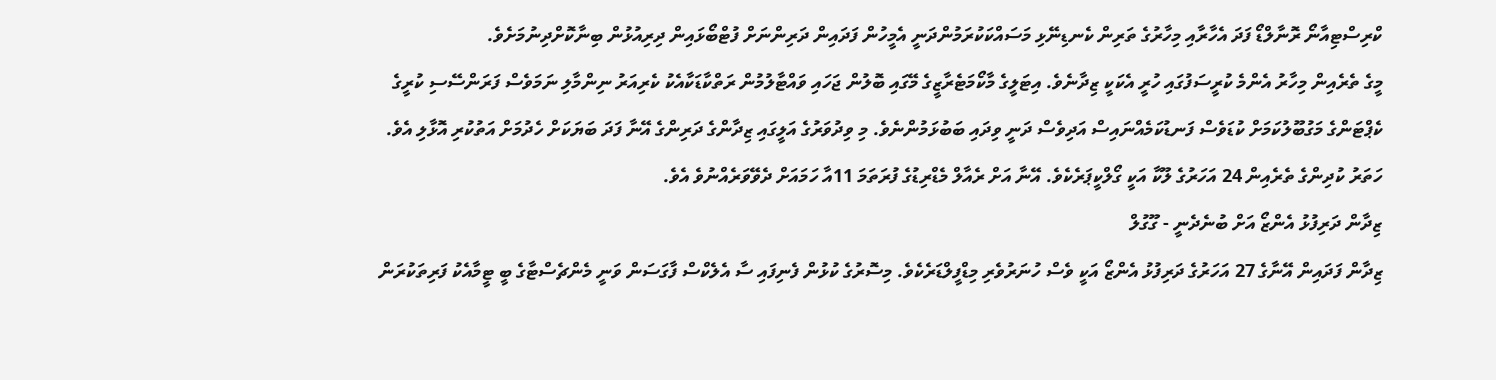ކްރިސްޓިއާނޯ ރޮނާލްޑޯ ފަދަ އެހާރާއި މިހާރުގެ ތަރިން ކެނޑިނޭޅި މަސައްކަކުރަމުންދަނީ އެމީހުން ފަދައިން ދަރިންނަށް ފުޓްބޯޅައިން ދިރިއުޅުން ބިނާކޮށްދިނުމަށެވެ.
މީގެ ތެރެއިން މިހާރު އެންމެ ކުރީސަފުގައި ހުރީ އެކަކީ ޒިދާނެވެ. އިޓަލީގެ މާކޯމަޓެރާޒީގެ މޭގައި ބޮލުން ޖަހައި ވައްޓާލުމުން ރަތްކާޑަކާއެކު ކެރިއަރު ނިންމާލި ނަމަވެސް ފަރަންސޭސި ކުރީގެ ކެޕްޓަންގެ މަގުބޫލުކަމަށް ކުޑަވެސް ފަނޑުކަމެއްނައިސް އަދިވެސް ދަނީ ވިދައި ބަބުޅަމުންނެވެ. މި ވިދުވަރުގެ އަލީގައި ޒިދާންގެ ދަރިންގެ އޭނާ ފަދަ ބަޔަކަށް ހެދުމަށް އަތުކުރި އޮޅާލި އެވެ. ހަތަރު ކުދިންގެ ތެރެއިން 24 އަހަރުގެ ލޫކާ އަކީ ގޯލްކީޕަރެކެވެ. އޭނާ އަށް ރެއާލް މެޑްރިޑުގެ ފުރަތަމަ 11އާ ހަމައަށް ދެވޭވަރެއްނުވެ އެވެ.
ޒިދާން ދަރިފުޅު އެންޒޯ އަށް ބުނެދެނީ - ގޫގުލް
ޒިދާން ފަދައިން އޭނާގެ 27 އަހަރުގެ ދަރިފުޅު އެންޒޯ އަކީ ވެސް ހުނަރުވެރި މިޑްފީލްޑަރެކެވެ. މިސޮރުގެ ކުޅުން ފެނިފައި ސާ އެލެކްސް ފާގަސަން ވަނީ މެންޗެސްޓާގެ ބީ ޓީމާއެކު ފަރިތަކުރަން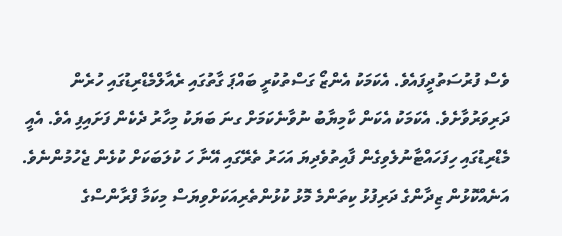ވެސް ފުރުސަތުދީފައެވެ. އެކަމަކު އެންޒޯ ގަސްތުކުރީ ބައްޕަ ގާތުގައި ރެއާލްމެޑްރިޑުގައި ހުރެން ދަރިވަރުވާށެވެ. އެކަމަކު އެކަން ކާމިޔާބު ނުވާނެކަމަށް ގނަ ބަޔަކު މިހާރު ދެކެން ފަށައިފި އެވެ. އެއީ މެޑްރިޑުގައި ހިފަހައްޓާނުލެވިގެން ފާއިތުވެދިޔަ އަހަރު ތެރޭގައި އޭނާ ހަ ކުލަބަކަށް ކުޅެން ޖެހުމުންނެވެ. އަނެއްކޮޅުން ޒިދާންގެ ދަރިފުޅު ކިތަންމެ މޮޅު ކުޅުންތެރިއަކަށްވިޔަސް މިކަމާ ފްރާންސްގެ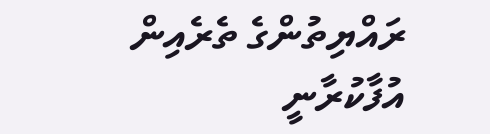ރައްޔިތުންގެ ތެރެއިން އުފާކުރާނީ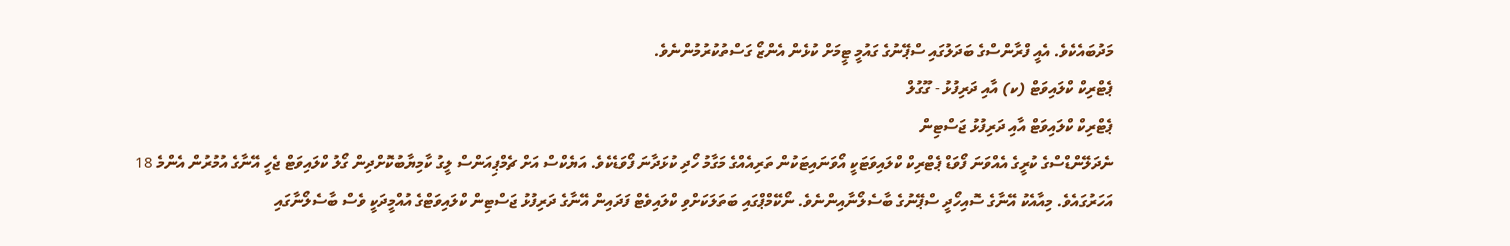މަދުބައެކެވެ. އެއީ ފްރާންސްގެ ބަދަލުގައި ސްޕޭނުގެ ގައުމީ ޓީމަށް ކުޅެން އެންޒޯ ގަސްތުކުރުމުންނެވެ.
ޕެޓްރިކް ކްލައިވަޓް (ކ) އާއި ދަރިފުޅު - ގޫގުލް
ޕެޓްރިކް ކްލައިވަޓް އާއި ދަރިފުޅު ޖަސްޓިން
ނެދަލޭންޑްސްގެ ކުރީގެ އެއްވަނަ ފޯވަޑް ޕެޓްރިކް ކްލައިވަޓަކީ އޯވަނައިޓަކުން ތަރިއެއްގެ މަގާމު ހޯދި ކުޅަދާނަ ފޯވަޑެކެވެ. އަޔެކްސް އަށް ޗެމްޕިއަންސް ލީގު ކާމިޔާބުކޮށްދިން ގޯލު ކްލައިވަޓް ޖެހީ އޭނާގެ އުމުރުން އެންމެ 18 އަހަރުގައެވެ. މިއާއެކު އޭނާގެ ސޮއިހޯދީ ސްޕޭނުގެ ބާސެލޯނާއިންނެވެ. ނޯކޭމްޕްގައި ބަތަލަކަށްވި ކްލައިވެޓް ފަދައިން އޭނާގެ ދަރިފުޅު ޖަސްޓިން ކްލައިވަޓްގެ އުއްމީދަކީ ވެސް ބާސެލޯނާގައި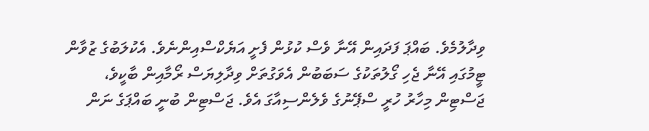ވިދާލުމެވެ. ބައްޕަ ފަދައިން އޭނާ ވެސް ކުޅުން ފެށީ އަޔެކްސްއިންނެވެ. އެކުލަބުގެ ޒުވާން ޓީމުގައި އޭނާ ޖެހި ގޯލުތަކުގެ ސަބަބުން އެވަގުތަށް ވިދާލިޔަސް ރޯމާއިން ބާކީވެ، ޖަސްޓިން މިހާރު ހުރީ ސްޕޭނުގެ ވެލެންސިއާގަ އެވެ. ޖަސްޓިން ބުނީ ބައްޕަގެ ނަން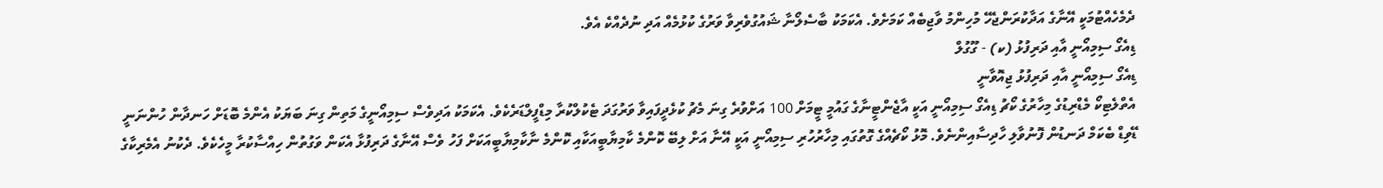ދެމެހެއްޓުމަކީ އޭނާގެ އަދާކުރަންޖެހޭ މުހިންމު ވާޖިބެއް ކަމަށެވެ. އެކަމަކު ބާސެލޯނާ ޝައުގުވެރިވާ ވަރުގެ ކުޅުމެއް އަދި ނުދެއްކެ އެވެ.
ޑިއެގޯ ސިމިއޯނީ އާއި ދަރިފުޅު (ކ) - ގޫގުލް
ޑިއެގޯ ސިމިއޯނީ އާއި ދަރިފުޅު ޖިއޮވާނީ
އެތްލެޓިކޯ މެޑްރިޑުގެ މިހާރުގެ ކޯޗު ޑިއެގޯ ސިމިއޯނީ އަކީ އާޖެންޓީނާގެ ގައުމީ ޓީމަށް 100 އަށްވުރެ ގިނަ މެޗު ކުޅެދީފައިވާ ވަރުގަދަ ޓެކުލްކުރާ މިޑްފީލްޑަރެކެވެ. އެކަމަކު އަދިވެސް ސިމިއޯނީގެ މަތިން ގިނަ ބަޔަކު އެންމެ ބޮޑަށް ހަނދާން ހުންނަނީ ޑޭވިޑް ބެކަމް ދަނޑުން ފޮނުވާލި ހާދިސާއިންނެވެ. މޮޅު ކޯޗެއްގެ ގޮތުގައި މިހާރުހުރި ސިމިއޯނީ އަކީ އޭނާ އަށް ލިބޭ ކޮންމެ ކާމިޔާބީއަކާއި ކޮންމެ ނާކާމިޔާބީއަކަށް ފަހު ވެސް އޭނާގެ ދަރިފުޅާ އެކަން ވަގުތުން ހިއްސާކުރާ މީހެކެވެ. ދެކުނު އެމެރިކާގެ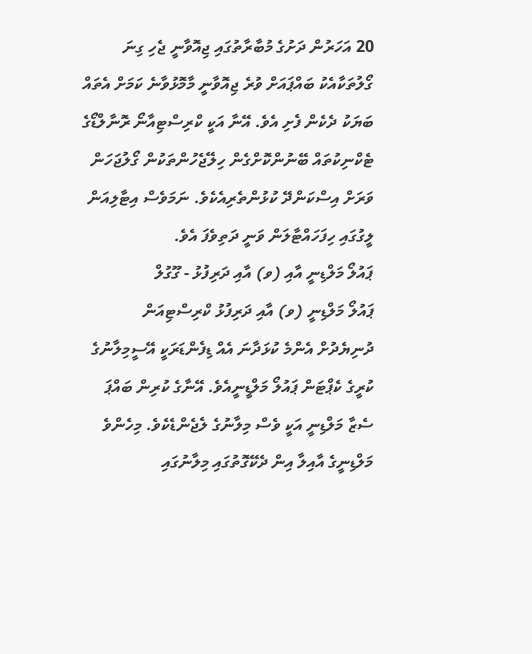20 އަހަރުން ދަށުގެ މުބާރާތުގައި ޖިއޮވާނީ ޖެހި ގިނަ ގޯލުތަކާއެކު ބައްޕައަށް ވުރެ ޖިއޮވާނީ މާމޮޅުވާނެ ކަމަށް އެތައް ބަޔަކު ދެކެން ފެށި އެވެ. އޭނާ އަކީ ކްރިސްޓިއާނޯ ރޮނާލްޑޯގެ ޓެކްނިކުތައް ބޭނުންކޮށްގެން ހިލޭޖެހުންތަކުން ގޯލުޖަހަން ވަރަށް އިސްކަންދޭ ކުޅުންތެރިއެކެވެ. ނަމަވެސް އިޓާލިއަން ލީގުގައި ހިފަހައްޓާލަން ވަނީ ދަތިވެފަ އެވެ.
ޕައުލޯ މަލްޑިނީ އާއި (ވ) އާއި ދަރިފުޅު - ގޫގުލް
ޕައުލޯ މަލްޑިނީ (ވ) އާއި ދަރިފުޅު ކްރިސްޓިއަން
ދުނިޔެދުށް އެންމެ ކުޅަދާނަ އެއް ޑިފެންޑަރަކީ އޭސީމިލާނުގެ ކުރީގެ ކެޕްޓަން ޕައުލޯ މަލްޑީނީއެވެ. އޭނާގެ ކުރިން ބައްޕަ ސެޒާ މަލްޑިނީ އަކީ ވެސް މިލާނުގެ ލެޖެންޑެކެވެ. މިހެންވެ މަލްޑިނީގެ އާއިލާ އިން ދެކޭގޮތުގައި މިލާނުގައި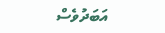އަބަދުވެސް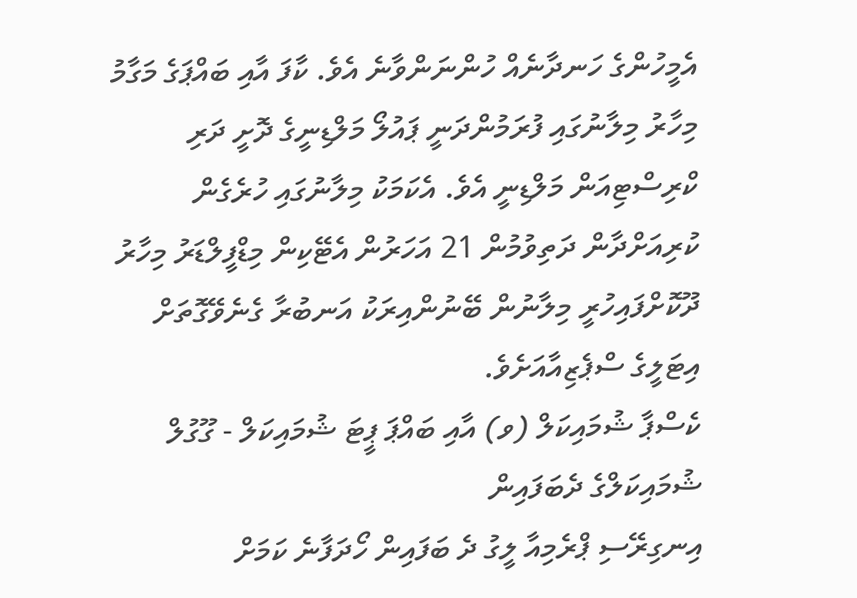އެމީހުންގެ ހަނދާނެއް ހުންނަންވާނެ އެވެ. ކާފަ އާއި ބައްޕަގެ މަގާމު މިހާރު މިލާނުގައި ފުރަމުންދަނީ ޕައުލޯ މަލްޑިނީގެ ދޮށީ ދަރި ކްރިސްޓިއަން މަލްޑިނީ އެވެ. އެކަމަކު މިލާނުގައި ހުރެގެން ކުރިއަށްދާން ދަތިވުމުން 21 އަހަރުން އެޓޭކިން މިޑްފީލްޑަރު މިހާރު ދޫކޮށްފައިހުރީ މިލާނުން ބޭނުންއިރަކު އަނބުރާ ގެނެވޭގޮތަށް އިޓަލީގެ ސްޕެޒިއާއަށެވެ.
ކެސްޕާ ޝުމައިކަލް (ވ) އާއި ބައްޕަ ޕީޓަ ޝުމައިކަލް - ގޫގުލް
ޝުމައިކަލްގެ ދެބަފައިން
އިނގިރޭސި ޕްރެމިއާ ލީގު ދެ ބަފައިން ހޯދަފާނެ ކަމަށް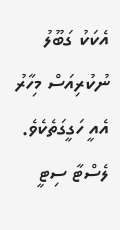އެކަކު ގަބޫލު ނުކުރިއަސް މިހާރު އެއީ ހަގީގަތެކެވެ. ލެސްޓާ ސިޓީ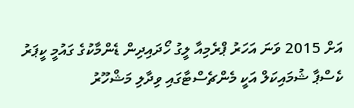އަށް 2015 ވަނަ އަހަރު ޕްރެމިއާ ލީގު ހޯދައިދިން ޑެންމާކުގެ ގައުމީ ކީޕަރު ކެސްޕާ ޝުމައިކަލް އަކީ މެންޗެސްޓާގައި ވިދާލި މަޝްހޫރު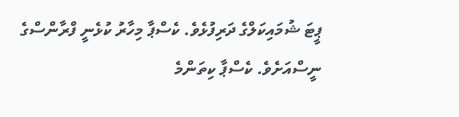ޕީޓަ ޝުމައިކަލްގެ ދަރިފުޅެވެ. ކެސްޕާ މިހާރު ކުޅެނީ ފްރާންސްގެ ނީސްއަށެވެ. ކެސްޕާ ކިތަންމެ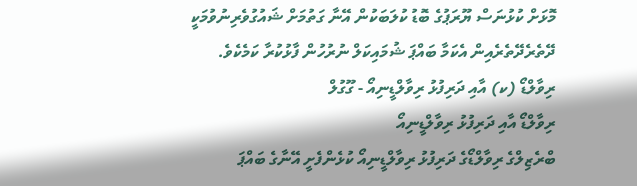މޮޅަށް ކުޅުނަސް ޔޫރަޕުގެ ބޮޑު ކުލަބަކުން އޭނާ ގަތުމަށް ޝައުގުވެރިނުވުމަކީ ދޭތެރެދޭތެރެއިން އެކަމާ ބައްޕަ ޝުމައިކަލް ނުރުހުން ފާޅުކުރާ ކަމެކެވެ.
ރިވާލްޑޯ (ކ) އާއި ދަރިފުޅު ރިވާލްޑީނިއޯ - ގޫގުލް
ރިވާލްޑޯ އާއި ދަރިފުޅު ރިވާލްޑީނިއޯ
ބްރެޒިލްގެ ރިވާލްޑޯގެ ދަރިފުޅު ރިވާލްޑީނިއޯ ކުޅެންފެށީ އޭނާގެ ބައްޕަ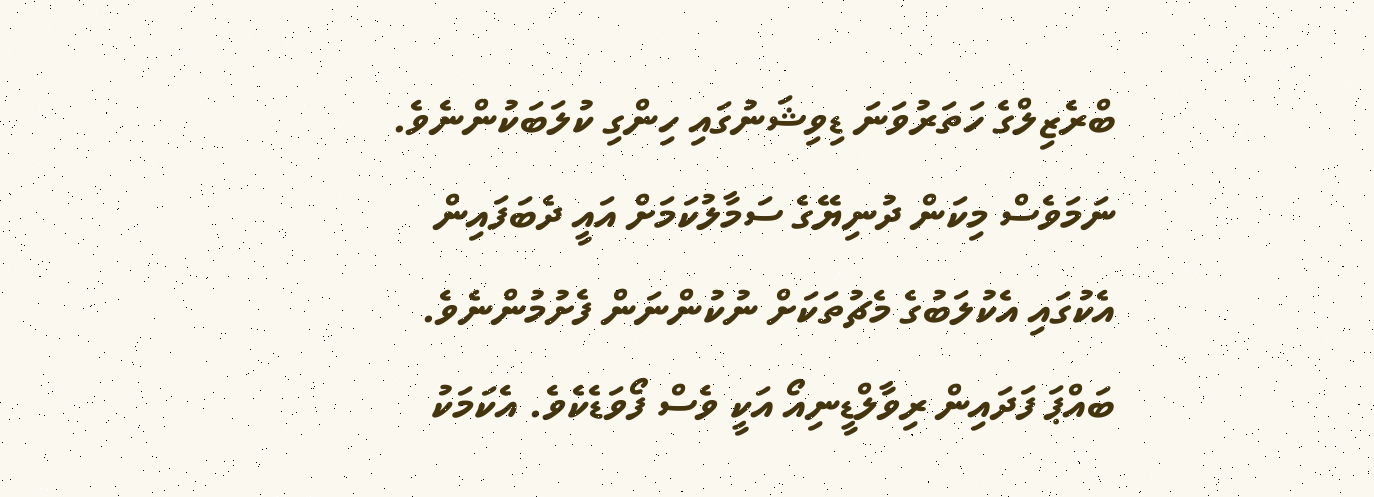ބްރެޒިލްގެ ހަތަރުވަނަ ޑިވިޝަނުގައި ހިންގި ކުލަބަކުންނެވެ. ނަމަވެސް މިކަން ދުނިޔޭގެ ސަމާލުކަމަށް އައީ ދެބަފައިން އެކުގައި އެކުލަބުގެ މެޗުތަކަށް ނުކުންނަން ފެށުމުންނެވެ. ބައްޕަ ފަދައިން ރިވާލްޑީނިއޯ އަކީ ވެސް ފޯވަޑެކެވެ. އެކަމަކު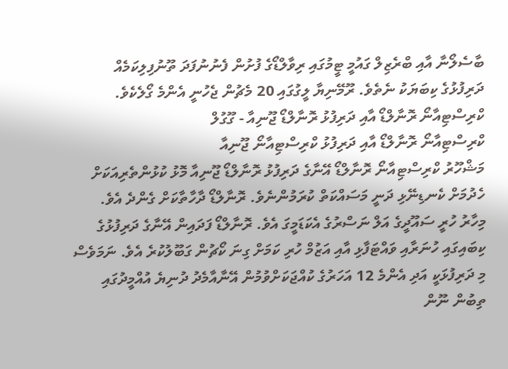ބާސެލޯނާ އާއި ބްރެޒިލް ގައުމީ ޓީމުގައި ރިވާލްޑޯގެ ފުށުން ފެނުނުފަދަ ތޫނުފިލިކަމެއް ދަރިފުޅުގެ ކިބަޔަކު ނެތެވެ. ރޫމޭނިޔާ ލީގުގައި 20 މެޗުން ޖެހުނީ އެންމެ ގޯލެކެވެ.
ކްރިސްޓިއާނޯ ރޮނާލްޑޯ އާއި ދަރިފުޅު ރޮނާލްޑޯ ޖޫނިއާ - ގޫގުލް
ކްރިސްޓިއާނޯ ރޮނާލްޑޯ އާއި ދަރިފުޅު ކްރިސްޓިއާނޯ ޖޫނިއާ
މަޝްހޫރު ކްރިސްޓިއާނޯ ރޮނާލްޑޯ އޭނާގެ ދަރިފުޅު ރޮނާލްޑޯ ޖޫނިއާ މޮޅު ކުޅުންތެރިއަކަށް ހެދުމަށް ކެނޑިނޭޅި ދަނީ މަސައްކަތް ކުރަމުންނެވެ. ރޮނާލްޑޯ ދާހާތާކަށް ގެންދެ އެވެ. މިހާރު ހުރީ ސައޫދީގެ އަލް ނަސްރުގެ އެކަޑަމީގަ އެވެ. ރޮނާލްޑޯ ފަދައިން އޭނާގެ ދަރިފުޅުގެ ކިބައިގައި ހުނަރާއި ވައްޓަފާޅި އާއި އަޒުމް ހުރި ކަމަށް ގިނަ ކޯޗުން ގަބޫލުކުރެ އެވެ. ނަމަވެސް މި ދަރިފުޅަކީ އަދި އެންމެ 12 އަހަރުގެ ކުއްޖަކަށްވުމުން އޭނާއާމެދު ދުނިޔެ އުއްމީދުގައި ތިބުން ނޫން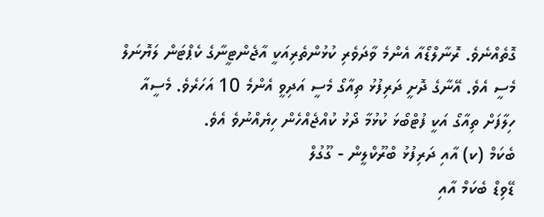ގޮތެއްނެވެ. ރޮނާލްޑޯއާ އެންމެ ވާދަވެރި ކުޅުންތެރިއަކީ އާޖެންޓީނާގެ ކެޕްޓަން ލަޔޮނަލް މެސީ އެވެ. އޭނާގެ ދޮށީ ދަރިފުޅު ތިއާގޯ މެސީ އަދިވީ އެންމެ 10 އަހަރެވެ. މެސީއާ ހިލާފަށް ތިއާގޯ އަކީ ފުޓްބޯޅަ ކުޅުމާ ދޯޅު ކުއްޖެއްހެން ހިޔެއްނުވެ އެވެ.
ބެކަމް (ކ) އާއި ދަރިފުޅު ބްރޫކްލީން - ގޫގުލް
ޑޭވިޑް ބެކަމް އާއި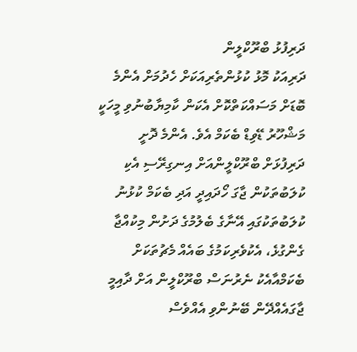ދަރިފުޅު ބްރޫކްލީން
ދަރިއަކު މޮޅު ކުޅުންތެރިއަކަށް ހެދުމަށް އެންމެ ބޮޑަށް މަސައްކަތްކޮށް އެކަން ކާމިޔާބުނުވި މީހަކީ މަޝްހޫރު ޑޭވިޑް ބެކަމް އެވެ. އެންމެ ދޮށީ ދަރިފުޅަށް ބްރޫކްލީންއަށް އިނގިރޭސި އެކި ކުލަބުތަކުން ޖާގަ ހޯދައިދީ އަދި ބެކަމް ކުޅުނު ކުލަބުތަކުގައި އޭނާގެ ބެލުމުގެ ދަށުން މިކުއްޖާ ގެންގުޅެ، އެކުވެރިކަމުގެ ބައެއް މެޗުތަކަށް ބެކަމްއާއެކު ނެރުނަސް ބްރޫކްލީން އަށް ދާއިމީ ޖާގައެއްދޭން ބޭނުންވި އެއްވެސް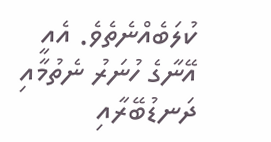ކުލަބެއްނެތެވެ. އެއީ އޭނާގެ ހުނަރު ނެތުމާއި ދަނޑުބޭރާއި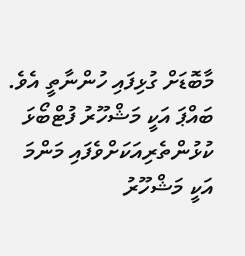މާބޮޑަށް ގުޅިފައި ހުންނާތީ އެވެ. ބައްޕަ އަކީ މަޝްހޫރު ފުޓްބޯޅަ ކުޅުންތެރިއަކަށްވެފައި މަންމަ އަކީ މަޝްހޫރު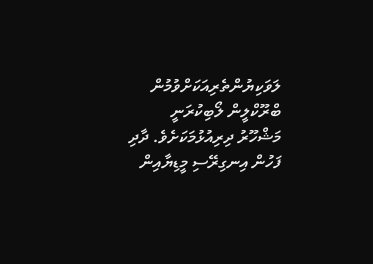ލަވަކިޔުންތެރިއަކަށްވުމުން ބްރޫކްލީން ލޯބިކުރަނީ މަޝްހޫރު ދިރިއުޅުމަކަށެވެ. ދާދި ފަހުން އިނގިރޭސި މީޑިޔާއިން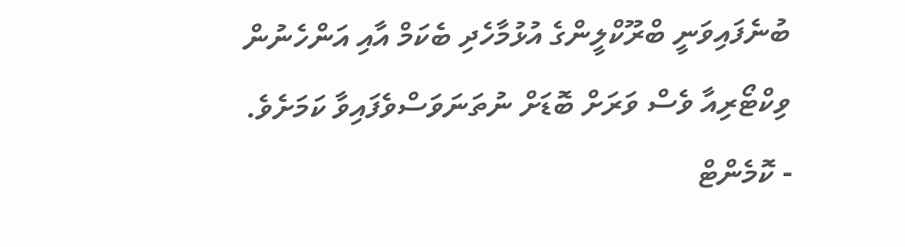ބުނެފައިވަނީ ބްރޫކްލީންގެ އުޅުމާހެދި ބެކަމް އާއި އަންހެނުން ވިކްޓޯރިއާ ވެސް ވަރަށް ބޮޑަށް ނުތަނަވަސްވެފައިވާ ކަމަށެވެ.
- ކޮމެންޓް